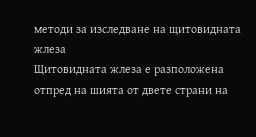методи за изследване на щитовидната жлеза
Щитовидната жлеза е разположена отпред на шията от двете страни на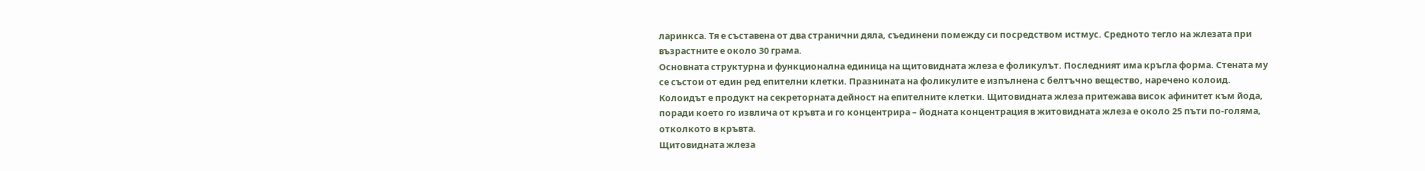ларинкса. Тя е съставена от два странични дяла, съединени помежду си посредством истмус. Средното тегло на жлезата при възрастните е около 30 грама.
Основната структурна и функционална единица на щитовидната жлеза е фоликулът. Последният има кръгла форма. Стената му се състои от един ред епителни клетки. Празнината на фоликулите е изпълнена с белтъчно вещество, наречено колоид. Колоидът е продукт на секреторната дейност на епителните клетки. Щитовидната жлеза притежава висок афинитет към йода, поради което го извлича от кръвта и го концентрира – йодната концентрация в житовидната жлеза е около 25 пъти по-голяма, отколкото в кръвта.
Щитовидната жлеза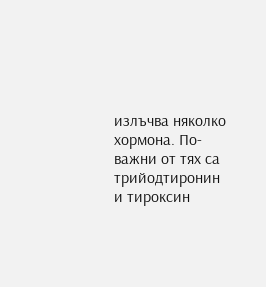излъчва няколко хормона. По-важни от тях са трийодтиронин и тироксин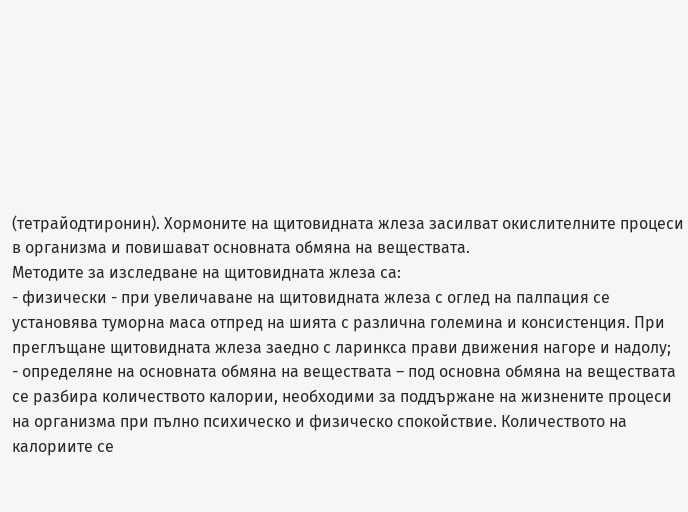(тетрайодтиронин). Хормоните на щитовидната жлеза засилват окислителните процеси в организма и повишават основната обмяна на веществата.
Методите за изследване на щитовидната жлеза са:
- физически - при увеличаване на щитовидната жлеза с оглед на палпация се установява туморна маса отпред на шията с различна големина и консистенция. При преглъщане щитовидната жлеза заедно с ларинкса прави движения нагоре и надолу;
- определяне на основната обмяна на веществата – под основна обмяна на веществата се разбира количеството калории, необходими за поддържане на жизнените процеси на организма при пълно психическо и физическо спокойствие. Количеството на калориите се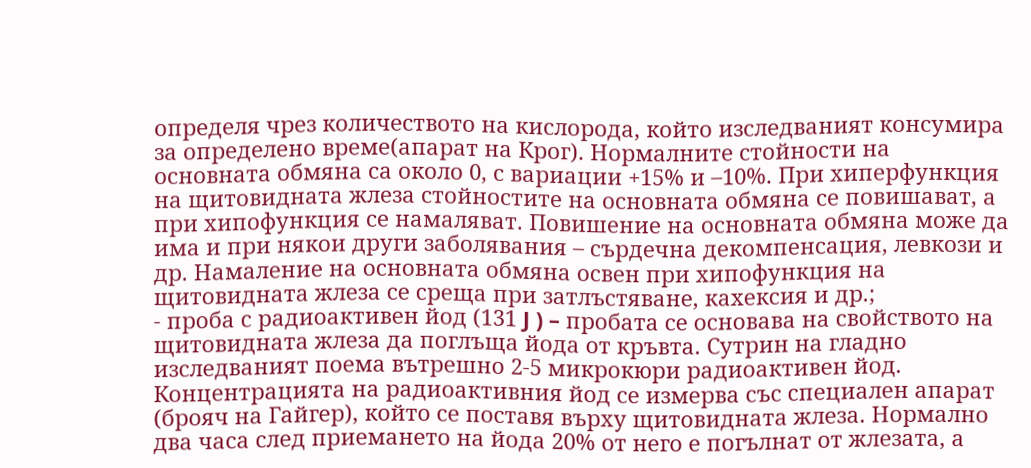определя чрез количеството на кислорода, който изследваният консумира за определено време(апарат на Крог). Нормалните стойности на основната обмяна са около 0, с вариации +15% и –10%. При хиперфункция на щитовидната жлеза стойностите на основната обмяна се повишават, а при хипофункция се намаляват. Повишение на основната обмяна може да има и при някои други заболявания – сърдечна декомпенсация, левкози и др. Намаление на основната обмяна освен при хипофункция на щитовидната жлеза се среща при затлъстяване, кахексия и др.;
- проба с радиоактивен йод (131 J ) – пробата се основава на свойството на щитовидната жлеза да поглъща йода от кръвта. Сутрин на гладно изследваният поема вътрешно 2-5 микрокюри радиоактивен йод. Концентрацията на радиоактивния йод се измерва със специален апарат (брояч на Гайгер), който се поставя върху щитовидната жлеза. Нормално два часа след приемането на йода 20% от него е погълнат от жлезата, а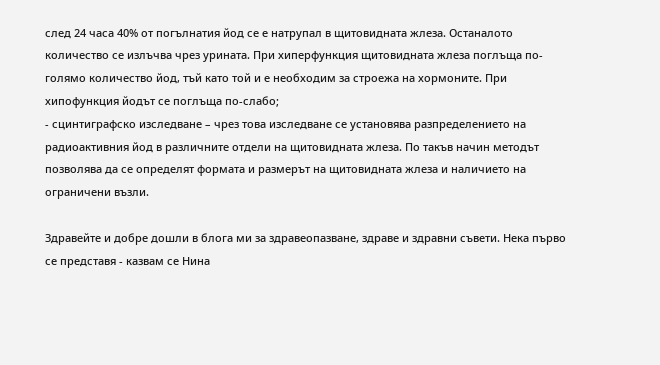след 24 часа 40% от погълнатия йод се е натрупал в щитовидната жлеза. Останалото количество се излъчва чрез урината. При хиперфункция щитовидната жлеза поглъща по-голямо количество йод, тъй като той и е необходим за строежа на хормоните. При хипофункция йодът се поглъща по-слабо;
- сцинтиграфско изследване – чрез това изследване се установява разпределението на радиоактивния йод в различните отдели на щитовидната жлеза. По такъв начин методът позволява да се определят формата и размерът на щитовидната жлеза и наличието на ограничени възли.

Здравейте и добре дошли в блога ми за здравеопазване, здраве и здравни съвети. Нека първо се представя - казвам се Нина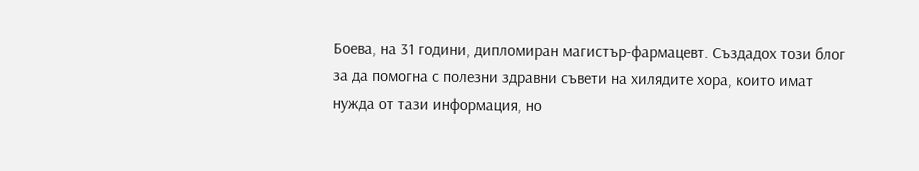Боева, на 31 години, дипломиран магистър-фармацевт. Създадох този блог за да помогна с полезни здравни съвети на хилядите хора, които имат нужда от тази информация, но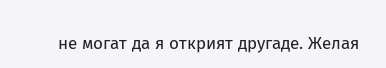не могат да я открият другаде. Желая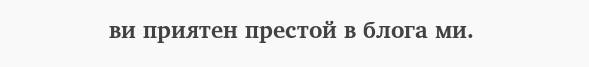ви приятен престой в блога ми.